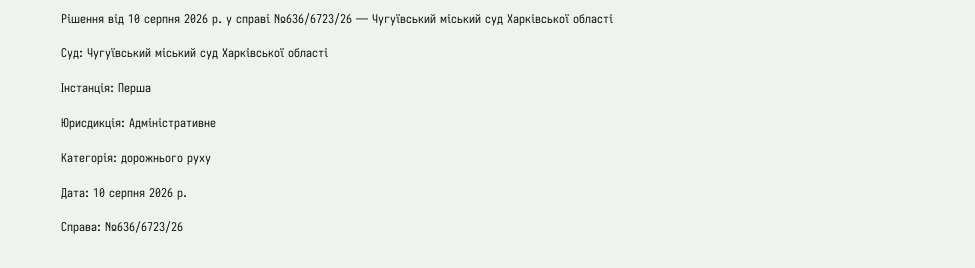Рішення від 10 серпня 2026 р. у справі №636/6723/26 — Чугуївський міський суд Харківської області

Суд: Чугуївський міський суд Харківської області

Інстанція: Перша

Юрисдикція: Адміністративне

Категорія: дорожнього руху

Дата: 10 серпня 2026 р.

Справа: №636/6723/26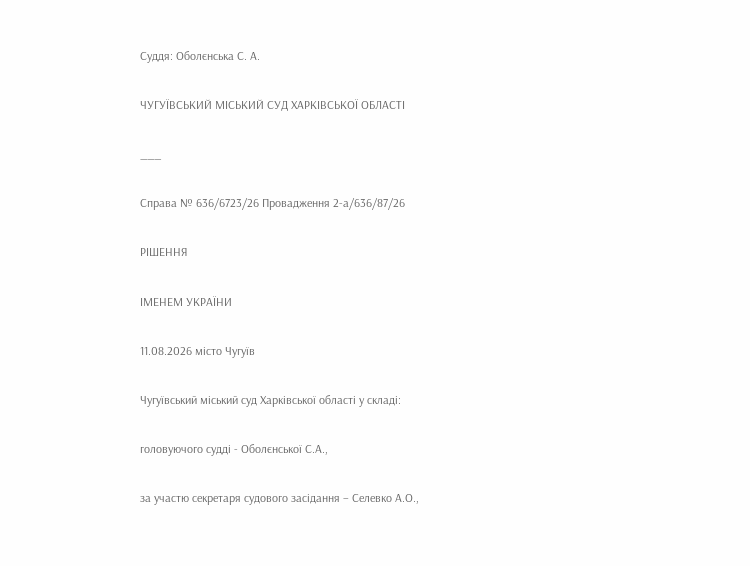Суддя: Оболєнська С. А.

ЧУГУЇВСЬКИЙ МІСЬКИЙ СУД ХАРКІВСЬКОЇ ОБЛАСТІ

___

Справа № 636/6723/26 Провадження 2-а/636/87/26

РІШЕННЯ

ІМЕНЕМ УКРАЇНИ

11.08.2026 місто Чугуїв

Чугуївський міський суд Харківської області у складі:

головуючого судді - Оболєнської С.А.,

за участю секретаря судового засідання – Селевко А.О.,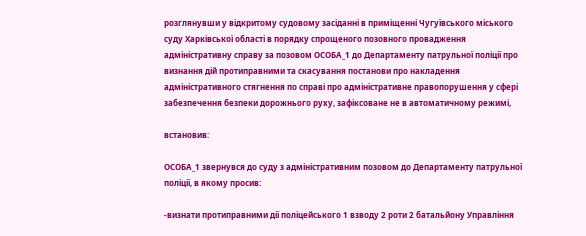розглянувши у відкритому судовому засіданні в приміщенні Чугуївського міського суду Харківської області в порядку спрощеного позовного провадження адміністративну справу за позовом ОСОБА_1 до Департаменту патрульної поліції про визнання дій протиправними та скасування постанови про накладення адміністративного стягнення по справі про адміністративне правопорушення у сфері забезпечення безпеки дорожнього руху, зафіксоване не в автоматичному режимі,

встановив:

ОСОБА_1 звернувся до суду з адміністративним позовом до Департаменту патрульної поліції, в якому просив:

-визнати протиправними дії поліцейського 1 взводу 2 роти 2 батальйону Управління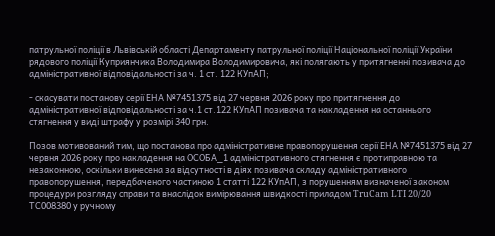патрульної поліції в Львівській області Департаменту патрульної поліції Національної поліції України рядового поліції Куприянчика Володимира Володимировича, які полягають у притягненні позивача до адміністративної відповідальності за ч. 1 ст. 122 КУпАП;

- скасувати постанову серії ЕНА №7451375 від 27 червня 2026 року про притягнення до адміністративної відповідальності за ч.1 ст.122 КУпАП позивача та накладення на останнього стягнення у виді штрафу у розмірі 340 грн.

Позов мотивований тим, що постанова про адміністративне правопорушення серії ЕНА №7451375 від 27 червня 2026 року про накладення на ОСОБА_1 адміністративного стягнення є протиправною та незаконною, оскільки винесена за відсутності в діях позивача складу адміністративного правопорушення, передбаченого частиною 1 статті 122 КУпАП, з порушенням визначеної законом процедури розгляду справи та внаслідок вимірювання швидкості приладом TruCam LTI 20/20 ТС008380 у ручному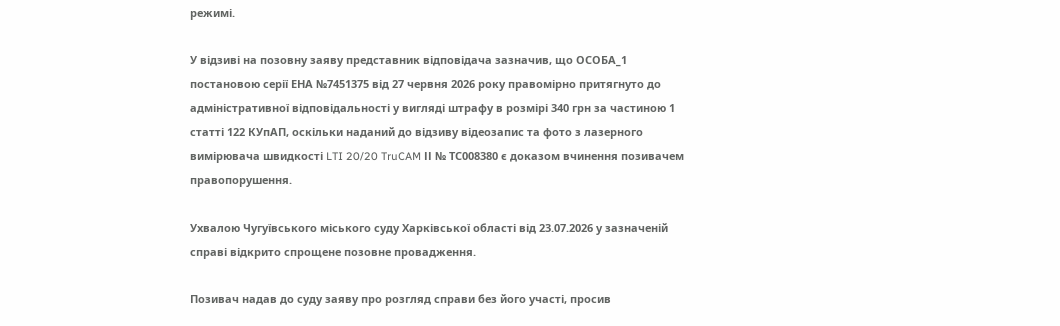режимі.

У відзиві на позовну заяву представник відповідача зазначив, що ОСОБА_1 постановою серії ЕНА №7451375 від 27 червня 2026 року правомірно притягнуто до адміністративної відповідальності у вигляді штрафу в розмірі 340 грн за частиною 1 статті 122 КУпАП, оскільки наданий до відзиву відеозапис та фото з лазерного вимірювача швидкості LTI 20/20 TruCAM ІІ № ТС008380 є доказом вчинення позивачем правопорушення.

Ухвалою Чугуївського міського суду Харківської області від 23.07.2026 у зазначеній справі відкрито спрощене позовне провадження.

Позивач надав до суду заяву про розгляд справи без його участі, просив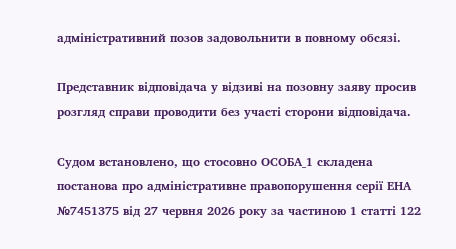адміністративний позов задовольнити в повному обсязі.

Представник відповідача у відзиві на позовну заяву просив розгляд справи проводити без участі сторони відповідача.

Судом встановлено, що стосовно ОСОБА_1 складена постанова про адміністративне правопорушення серії ЕНА №7451375 від 27 червня 2026 року за частиною 1 статті 122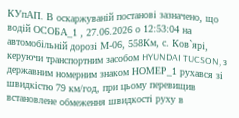КУпАП. В оскаржуваній постанові зазначено, що водій ОСОБА_1 , 27.06.2026 о 12:53:04 на автомобільній дорозі М-06, 558Км, с. Ков`ярі, керуючи транспортним засобом HYUNDAI TUCSON, з державним номерним знаком НОМЕР_1 рухався зі швидкістю 79 км/год, при цьому перевищив встановлене обмеження швидкості руху в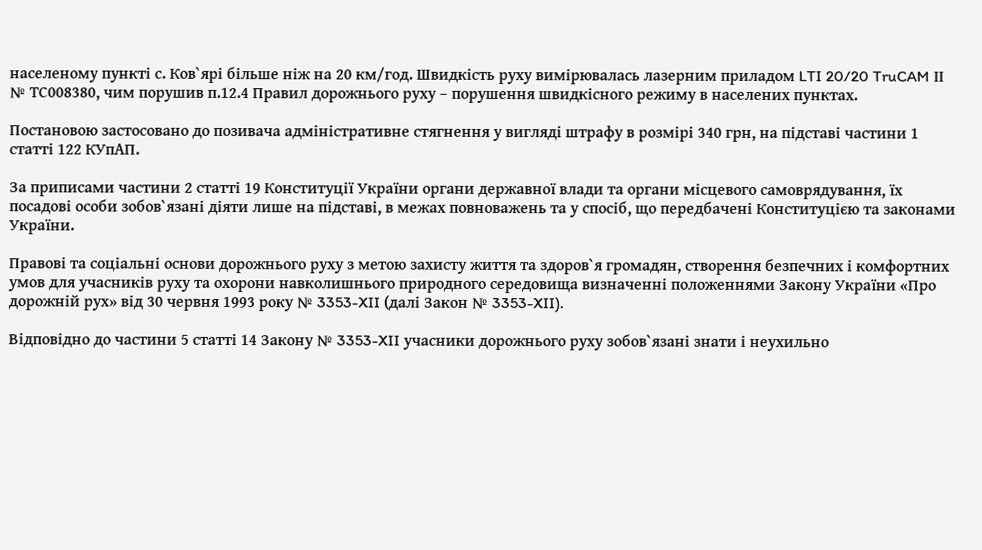населеному пункті с. Ков`ярі більше ніж на 20 км/год. Швидкість руху вимірювалась лазерним приладом LTI 20/20 TruCAM ІІ № ТС008380, чим порушив п.12.4 Правил дорожнього руху – порушення швидкісного режиму в населених пунктах.

Постановою застосовано до позивача адміністративне стягнення у вигляді штрафу в розмірі 340 грн, на підставі частини 1 статті 122 КУпАП.

За приписами частини 2 статті 19 Конституції України органи державної влади та органи місцевого самоврядування, їх посадові особи зобов`язані діяти лише на підставі, в межах повноважень та у спосіб, що передбачені Конституцією та законами України.

Правові та соціальні основи дорожнього руху з метою захисту життя та здоров`я громадян, створення безпечних і комфортних умов для учасників руху та охорони навколишнього природного середовища визначенні положеннями Закону України «Про дорожній рух» від 30 червня 1993 року № 3353-XII (далі Закон № 3353-XII).

Відповідно до частини 5 статті 14 Закону № 3353-XII учасники дорожнього руху зобов`язані знати і неухильно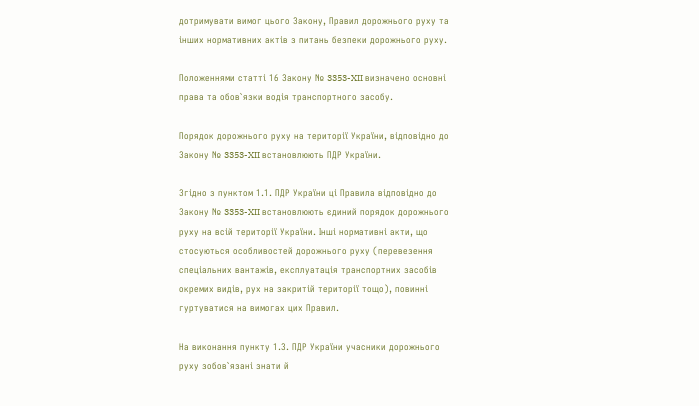дотримувати вимог цього Закону, Правил дорожнього руху та інших нормативних актів з питань безпеки дорожнього руху.

Положеннями статті 16 Закону № 3353-XII визначено основні права та обов`язки водія транспортного засобу.

Порядок дорожнього руху на території України, відповідно до Закону № 3353-XII встановлюють ПДР України.

Згідно з пунктом 1.1. ПДР України ці Правила відповідно до Закону № 3353-XII встановлюють єдиний порядок дорожнього руху на всій території України. Інші нормативні акти, що стосуються особливостей дорожнього руху (перевезення спеціальних вантажів, експлуатація транспортних засобів окремих видів, рух на закритій території тощо), повинні гуртуватися на вимогах цих Правил.

На виконання пункту 1.3. ПДР України учасники дорожнього руху зобов`язані знати й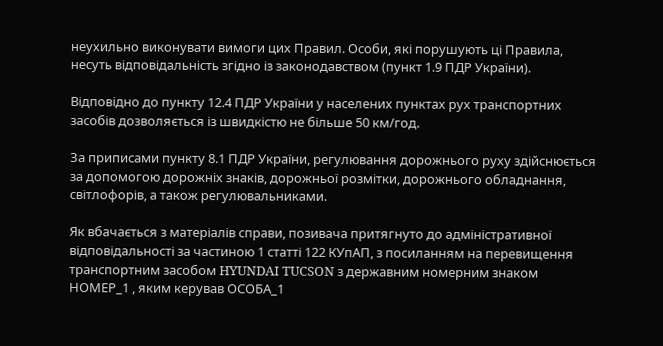неухильно виконувати вимоги цих Правил. Особи, які порушують ці Правила, несуть відповідальність згідно із законодавством (пункт 1.9 ПДР України).

Відповідно до пункту 12.4 ПДР України у населених пунктах рух транспортних засобів дозволяється із швидкістю не більше 50 км/год.

За приписами пункту 8.1 ПДР України, регулювання дорожнього руху здійснюється за допомогою дорожніх знаків, дорожньої розмітки, дорожнього обладнання, світлофорів, а також регулювальниками.

Як вбачається з матеріалів справи, позивача притягнуто до адміністративної відповідальності за частиною 1 статті 122 КУпАП, з посиланням на перевищення транспортним засобом HYUNDAI TUCSON з державним номерним знаком НОМЕР_1 , яким керував ОСОБА_1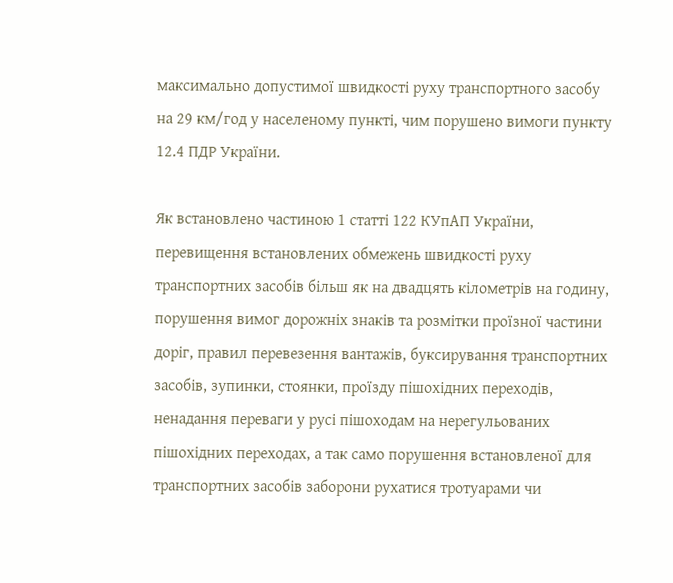максимально допустимої швидкості руху транспортного засобу на 29 км/год у населеному пункті, чим порушено вимоги пункту 12.4 ПДР України.

Як встановлено частиною 1 статті 122 КУпАП України, перевищення встановлених обмежень швидкості руху транспортних засобів більш як на двадцять кілометрів на годину, порушення вимог дорожніх знаків та розмітки проїзної частини доріг, правил перевезення вантажів, буксирування транспортних засобів, зупинки, стоянки, проїзду пішохідних переходів, ненадання переваги у русі пішоходам на нерегульованих пішохідних переходах, а так само порушення встановленої для транспортних засобів заборони рухатися тротуарами чи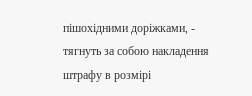пішохідними доріжками, - тягнуть за собою накладення штрафу в розмірі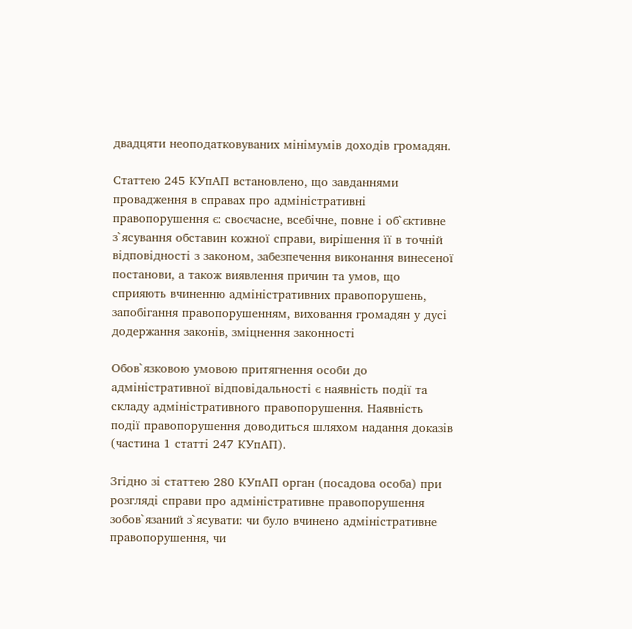двадцяти неоподатковуваних мінімумів доходів громадян.

Статтею 245 КУпАП встановлено, що завданнями провадження в справах про адміністративні правопорушення є: своєчасне, всебічне, повне і об`єктивне з`ясування обставин кожної справи, вирішення її в точній відповідності з законом, забезпечення виконання винесеної постанови, а також виявлення причин та умов, що сприяють вчиненню адміністративних правопорушень, запобігання правопорушенням, виховання громадян у дусі додержання законів, зміцнення законності

Обов`язковою умовою притягнення особи до адміністративної відповідальності є наявність події та складу адміністративного правопорушення. Наявність події правопорушення доводиться шляхом надання доказів (частина 1 статті 247 КУпАП).

Згідно зі статтею 280 КУпАП орган (посадова особа) при розгляді справи про адміністративне правопорушення зобов`язаний з`ясувати: чи було вчинено адміністративне правопорушення, чи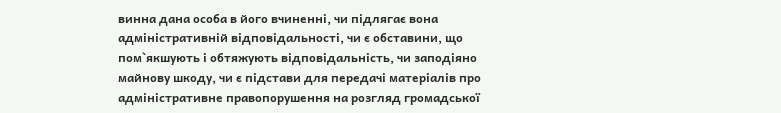винна дана особа в його вчиненні, чи підлягає вона адміністративній відповідальності, чи є обставини, що пом`якшують і обтяжують відповідальність, чи заподіяно майнову шкоду, чи є підстави для передачі матеріалів про адміністративне правопорушення на розгляд громадської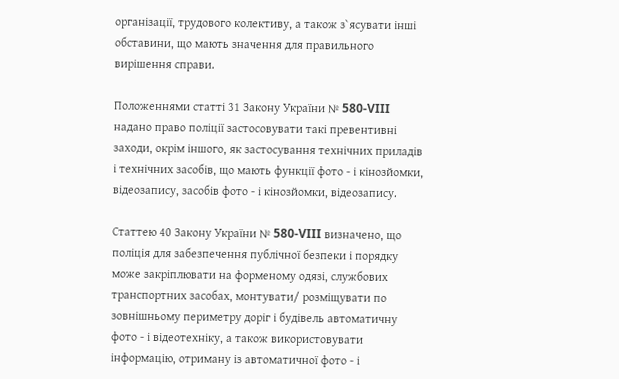організації, трудового колективу, а також з`ясувати інші обставини, що мають значення для правильного вирішення справи.

Положеннями статті 31 Закону України № 580-VIII надано право поліції застосовувати такі превентивні заходи, окрім іншого, як застосування технічних приладів і технічних засобів, що мають функції фото - і кінозйомки, відеозапису, засобів фото - і кінозйомки, відеозапису.

Статтею 40 Закону України № 580-VIII визначено, що поліція для забезпечення публічної безпеки і порядку може закріплювати на форменому одязі, службових транспортних засобах, монтувати/ розміщувати по зовнішньому периметру доріг і будівель автоматичну фото - і відеотехніку, а також використовувати інформацію, отриману із автоматичної фото - і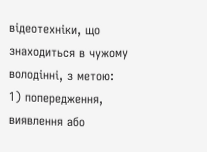відеотехніки, що знаходиться в чужому володінні, з метою: 1) попередження, виявлення або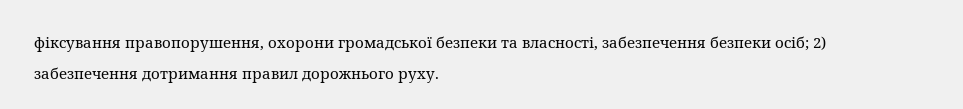фіксування правопорушення, охорони громадської безпеки та власності, забезпечення безпеки осіб; 2) забезпечення дотримання правил дорожнього руху.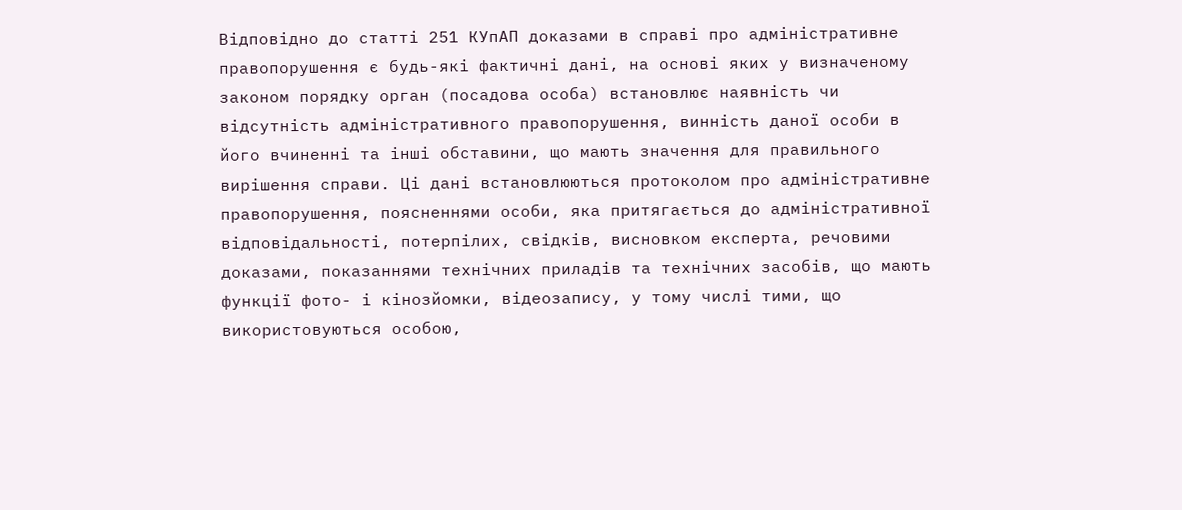Відповідно до статті 251 КУпАП доказами в справі про адміністративне правопорушення є будь-які фактичні дані, на основі яких у визначеному законом порядку орган (посадова особа) встановлює наявність чи відсутність адміністративного правопорушення, винність даної особи в його вчиненні та інші обставини, що мають значення для правильного вирішення справи. Ці дані встановлюються протоколом про адміністративне правопорушення, поясненнями особи, яка притягається до адміністративної відповідальності, потерпілих, свідків, висновком експерта, речовими доказами, показаннями технічних приладів та технічних засобів, що мають функції фото- і кінозйомки, відеозапису, у тому числі тими, що використовуються особою,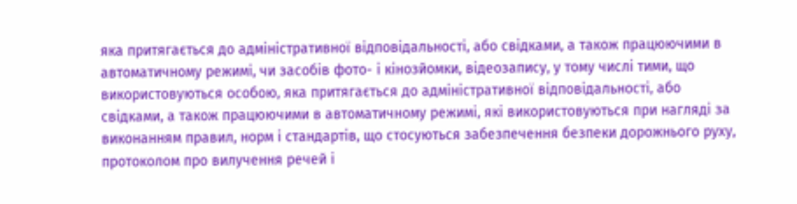яка притягається до адміністративної відповідальності, або свідками, а також працюючими в автоматичному режимі, чи засобів фото- і кінозйомки, відеозапису, у тому числі тими, що використовуються особою, яка притягається до адміністративної відповідальності, або свідками, а також працюючими в автоматичному режимі, які використовуються при нагляді за виконанням правил, норм і стандартів, що стосуються забезпечення безпеки дорожнього руху, протоколом про вилучення речей і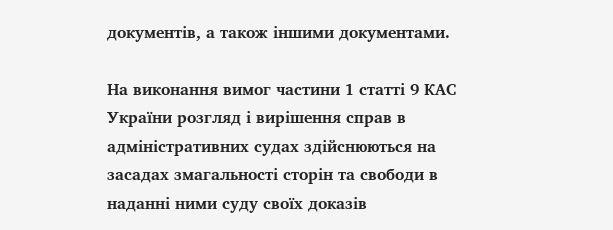документів, а також іншими документами.

На виконання вимог частини 1 статті 9 КАС України розгляд і вирішення справ в адміністративних судах здійснюються на засадах змагальності сторін та свободи в наданні ними суду своїх доказів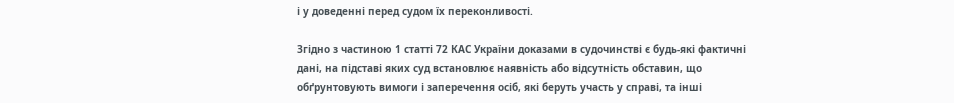і у доведенні перед судом їх переконливості.

Згідно з частиною 1 статті 72 КАС України доказами в судочинстві є будь-які фактичні дані, на підставі яких суд встановлює наявність або відсутність обставин, що обґрунтовують вимоги і заперечення осіб, які беруть участь у справі, та інші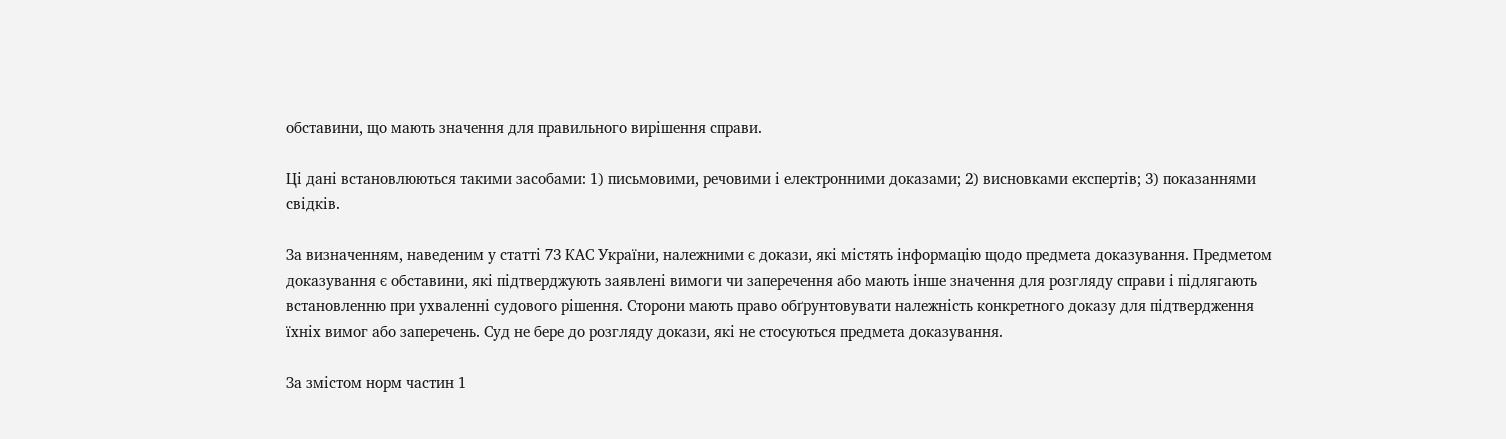обставини, що мають значення для правильного вирішення справи.

Ці дані встановлюються такими засобами: 1) письмовими, речовими і електронними доказами; 2) висновками експертів; 3) показаннями свідків.

За визначенням, наведеним у статті 73 КАС України, належними є докази, які містять інформацію щодо предмета доказування. Предметом доказування є обставини, які підтверджують заявлені вимоги чи заперечення або мають інше значення для розгляду справи і підлягають встановленню при ухваленні судового рішення. Сторони мають право обґрунтовувати належність конкретного доказу для підтвердження їхніх вимог або заперечень. Суд не бере до розгляду докази, які не стосуються предмета доказування.

За змістом норм частин 1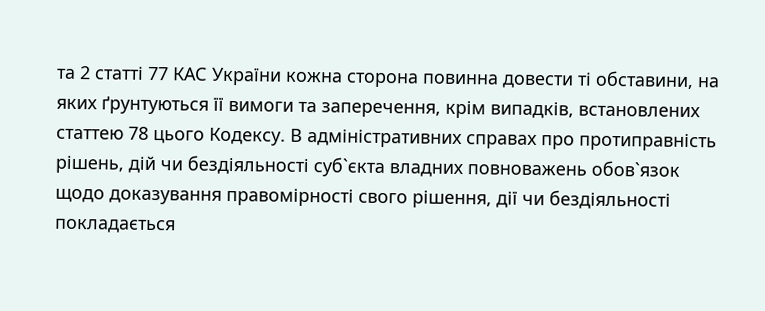та 2 статті 77 КАС України кожна сторона повинна довести ті обставини, на яких ґрунтуються її вимоги та заперечення, крім випадків, встановлених статтею 78 цього Кодексу. В адміністративних справах про протиправність рішень, дій чи бездіяльності суб`єкта владних повноважень обов`язок щодо доказування правомірності свого рішення, дії чи бездіяльності покладається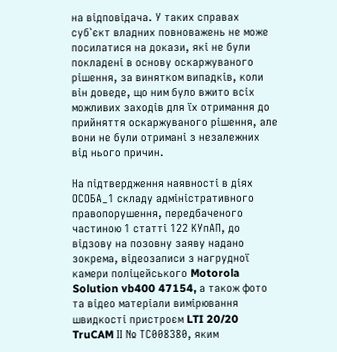на відповідача. У таких справах суб`єкт владних повноважень не може посилатися на докази, які не були покладені в основу оскаржуваного рішення, за винятком випадків, коли він доведе, що ним було вжито всіх можливих заходів для їх отримання до прийняття оскаржуваного рішення, але вони не були отримані з незалежних від нього причин.

На підтвердження наявності в діях ОСОБА_1 складу адміністративного правопорушення, передбаченого частиною 1 статті 122 КУпАП, до відзову на позовну заяву надано зокрема, відеозаписи з нагрудної камери поліцейського Motorola Solution vb400 47154, а також фото та відео матеріали вимірювання швидкості пристроєм LTI 20/20 TruCAM ІІ № ТС008380, яким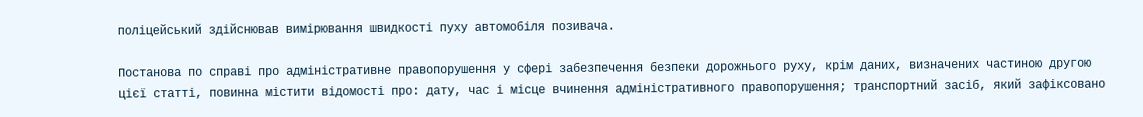поліцейський здійснював вимірювання швидкості пуху автомобіля позивача.

Постанова по справі про адміністративне правопорушення у сфері забезпечення безпеки дорожнього руху, крім даних, визначених частиною другою цієї статті, повинна містити відомості про: дату, час і місце вчинення адміністративного правопорушення; транспортний засіб, який зафіксовано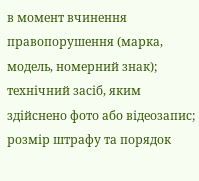в момент вчинення правопорушення (марка, модель, номерний знак); технічний засіб, яким здійснено фото або відеозапис; розмір штрафу та порядок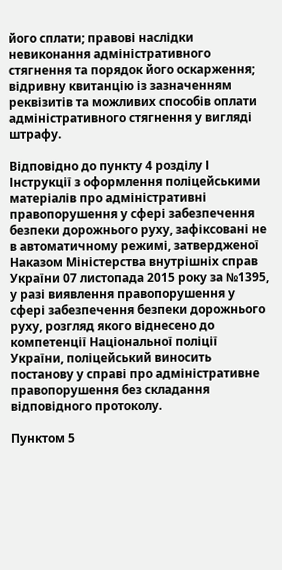його сплати; правові наслідки невиконання адміністративного стягнення та порядок його оскарження; відривну квитанцію із зазначенням реквізитів та можливих способів оплати адміністративного стягнення у вигляді штрафу.

Відповідно до пункту 4 розділу І Інструкції з оформлення поліцейськими матеріалів про адміністративні правопорушення у сфері забезпечення безпеки дорожнього руху, зафіксовані не в автоматичному режимі, затвердженої Наказом Міністерства внутрішніх справ України 07 листопада 2015 року за №1395, у разі виявлення правопорушення у сфері забезпечення безпеки дорожнього руху, розгляд якого віднесено до компетенції Національної поліції України, поліцейський виносить постанову у справі про адміністративне правопорушення без складання відповідного протоколу.

Пунктом 5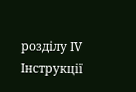розділу ІV Інструкції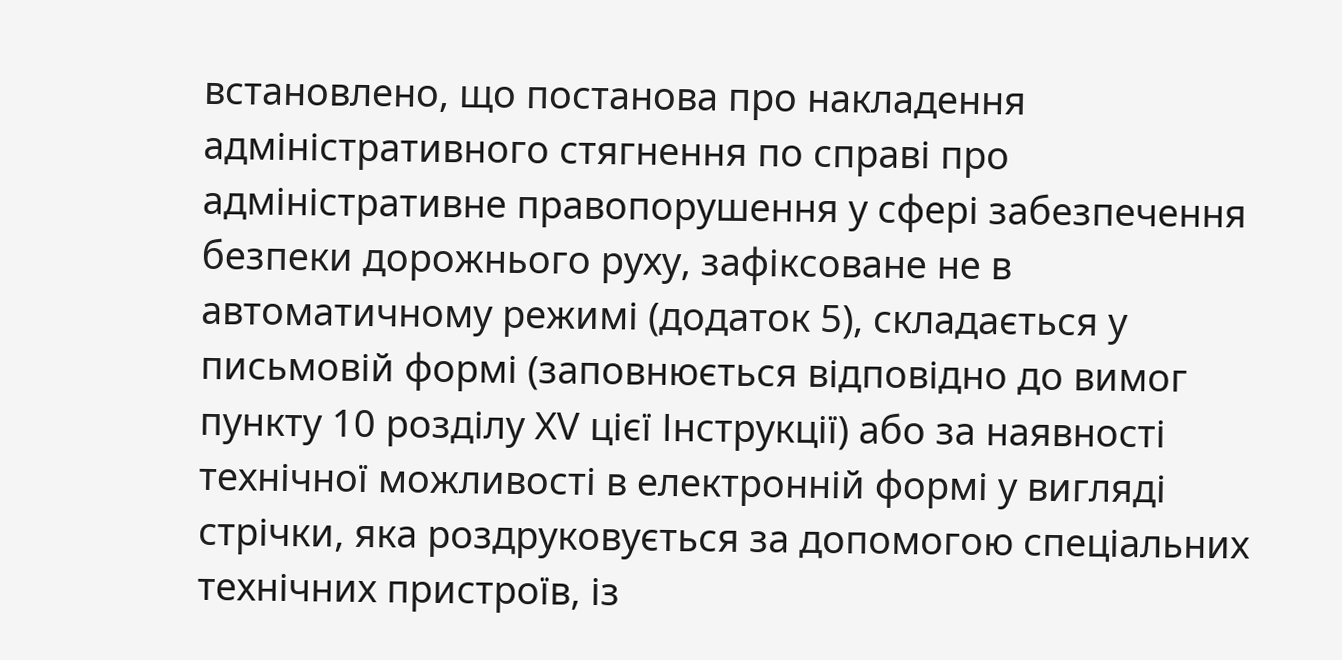встановлено, що постанова про накладення адміністративного стягнення по справі про адміністративне правопорушення у сфері забезпечення безпеки дорожнього руху, зафіксоване не в автоматичному режимі (додаток 5), складається у письмовій формі (заповнюється відповідно до вимог пункту 10 розділу ХV цієї Інструкції) або за наявності технічної можливості в електронній формі у вигляді стрічки, яка роздруковується за допомогою спеціальних технічних пристроїв, із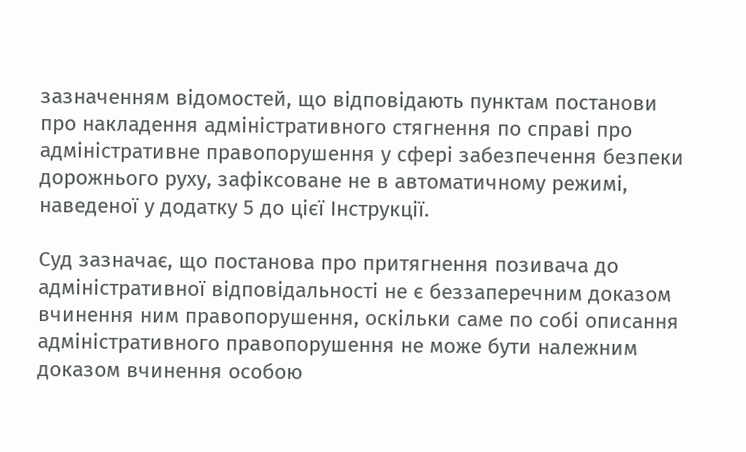зазначенням відомостей, що відповідають пунктам постанови про накладення адміністративного стягнення по справі про адміністративне правопорушення у сфері забезпечення безпеки дорожнього руху, зафіксоване не в автоматичному режимі, наведеної у додатку 5 до цієї Інструкції.

Суд зазначає, що постанова про притягнення позивача до адміністративної відповідальності не є беззаперечним доказом вчинення ним правопорушення, оскільки саме по собі описання адміністративного правопорушення не може бути належним доказом вчинення особою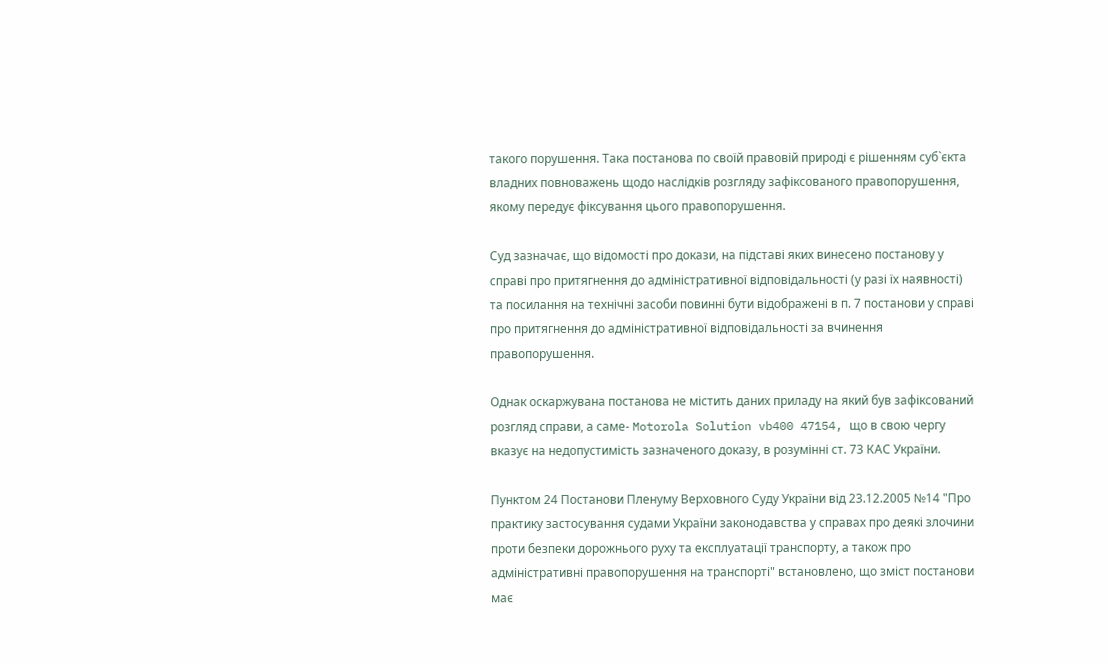такого порушення. Така постанова по своїй правовій природі є рішенням суб`єкта владних повноважень щодо наслідків розгляду зафіксованого правопорушення, якому передує фіксування цього правопорушення.

Суд зазначає, що відомості про докази, на підставі яких винесено постанову у справі про притягнення до адміністративної відповідальності (у разі їх наявності) та посилання на технічні засоби повинні бути відображені в п. 7 постанови у справі про притягнення до адміністративної відповідальності за вчинення правопорушення.

Однак оскаржувана постанова не містить даних приладу на який був зафіксований розгляд справи, а саме- Motorola Solution vb400 47154, що в свою чергу вказує на недопустимість зазначеного доказу, в розумінні ст. 73 КАС України.

Пунктом 24 Постанови Пленуму Верховного Суду України від 23.12.2005 №14 "Про практику застосування судами України законодавства у справах про деякі злочини проти безпеки дорожнього руху та експлуатації транспорту, а також про адміністративні правопорушення на транспорті" встановлено, що зміст постанови має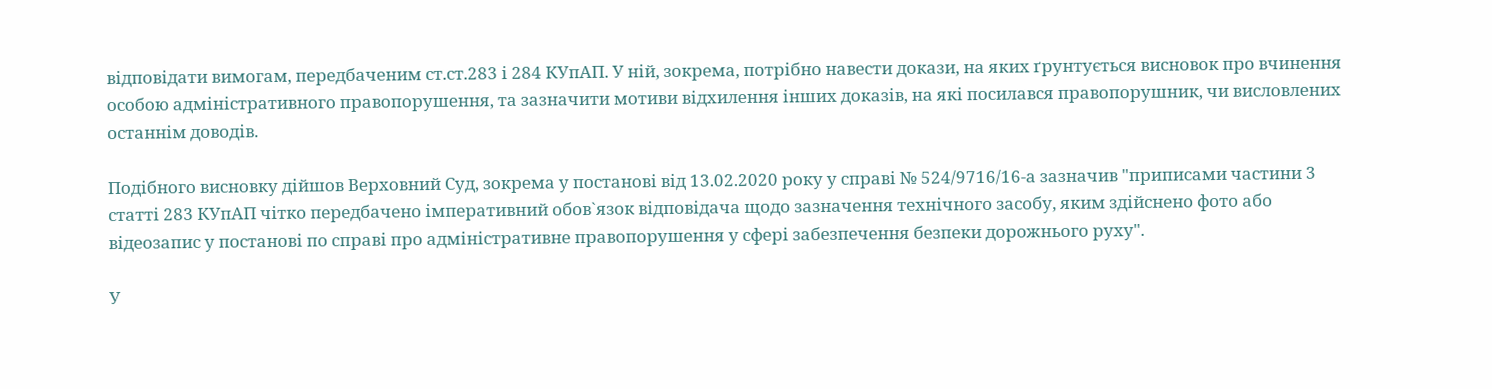відповідати вимогам, передбаченим ст.ст.283 і 284 КУпАП. У ній, зокрема, потрібно навести докази, на яких ґрунтується висновок про вчинення особою адміністративного правопорушення, та зазначити мотиви відхилення інших доказів, на які посилався правопорушник, чи висловлених останнім доводів.

Подібного висновку дійшов Верховний Суд, зокрема у постанові від 13.02.2020 року у справі № 524/9716/16-а зазначив "приписами частини 3 статті 283 КУпАП чітко передбачено імперативний обов`язок відповідача щодо зазначення технічного засобу, яким здійснено фото або відеозапис у постанові по справі про адміністративне правопорушення у сфері забезпечення безпеки дорожнього руху".

У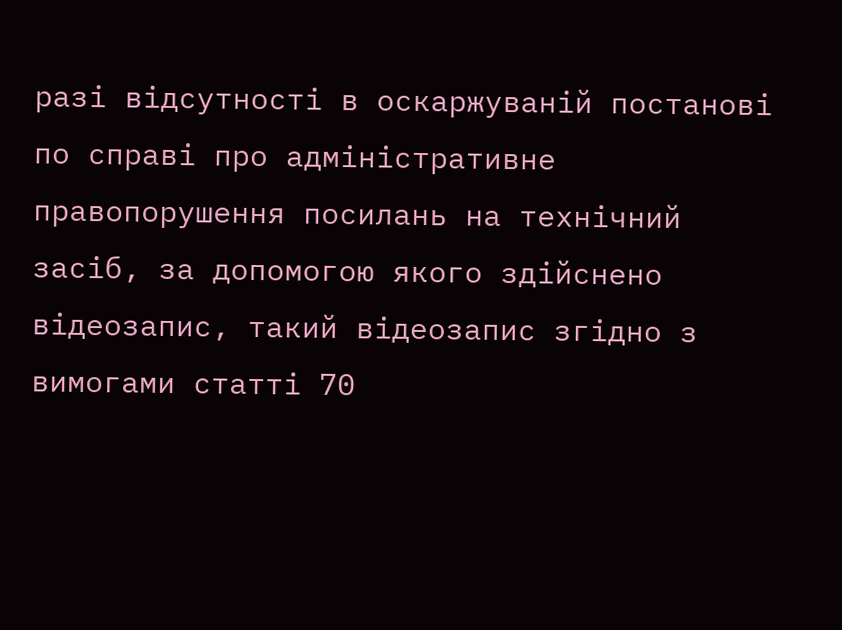разі відсутності в оскаржуваній постанові по справі про адміністративне правопорушення посилань на технічний засіб, за допомогою якого здійснено відеозапис, такий відеозапис згідно з вимогами статті 70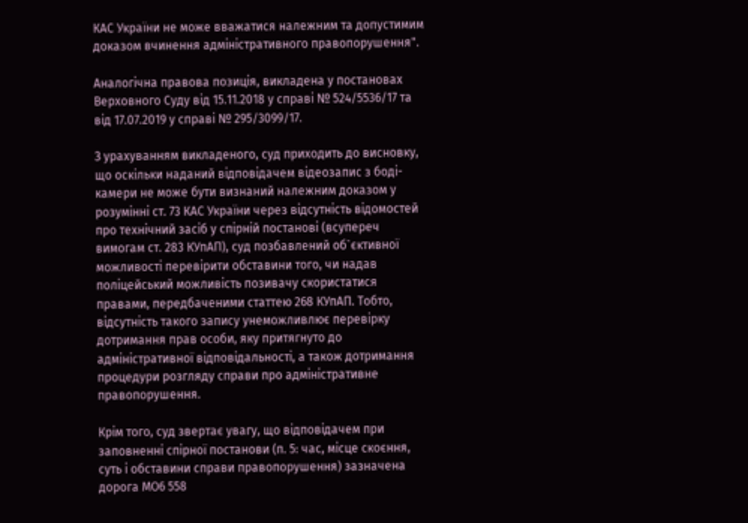КАС України не може вважатися належним та допустимим доказом вчинення адміністративного правопорушення".

Аналогічна правова позиція, викладена у постановах Верховного Суду від 15.11.2018 у справі № 524/5536/17 та від 17.07.2019 у справі № 295/3099/17.

З урахуванням викладеного, суд приходить до висновку, що оскільки наданий відповідачем відеозапис з боді-камери не може бути визнаний належним доказом у розумінні ст. 73 КАС України через відсутність відомостей про технічний засіб у спірній постанові (всупереч вимогам ст. 283 КУпАП), суд позбавлений об`єктивної можливості перевірити обставини того, чи надав поліцейський можливість позивачу скористатися правами, передбаченими статтею 268 КУпАП. Тобто, відсутність такого запису унеможливлює перевірку дотримання прав особи, яку притягнуто до адміністративної відповідальності, а також дотримання процедури розгляду справи про адміністративне правопорушення.

Крім того, суд звертає увагу, що відповідачем при заповненні спірної постанови (п. 5: час, місце скоєння, суть і обставини справи правопорушення) зазначена дорога МО6 558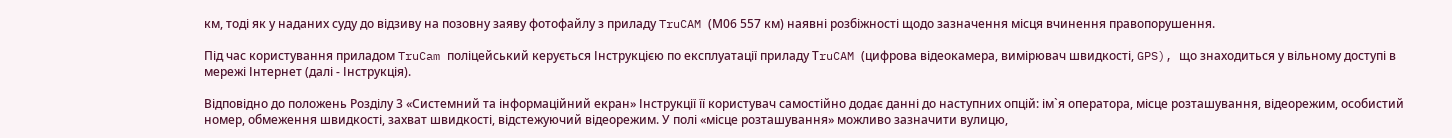км, тоді як у наданих суду до відзиву на позовну заяву фотофайлу з приладу TruCAM (М06 557 км) наявні розбіжності щодо зазначення місця вчинення правопорушення.

Під час користування приладом TruCam поліцейський керується Інструкцією по експлуатації приладу ТruCAM (цифрова відеокамера, вимірювач швидкості, GPS), що знаходиться у вільному доступі в мережі Інтернет (далі - Інструкція).

Відповідно до положень Розділу 3 «Системний та інформаційний екран» Інструкції її користувач самостійно додає данні до наступних опцій: ім`я оператора, місце розташування, відеорежим, особистий номер, обмеження швидкості, захват швидкості, відстежуючий відеорежим. У полі «місце розташування» можливо зазначити вулицю,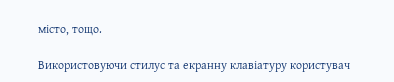місто, тощо.

Використовуючи стилус та екранну клавіатуру користувач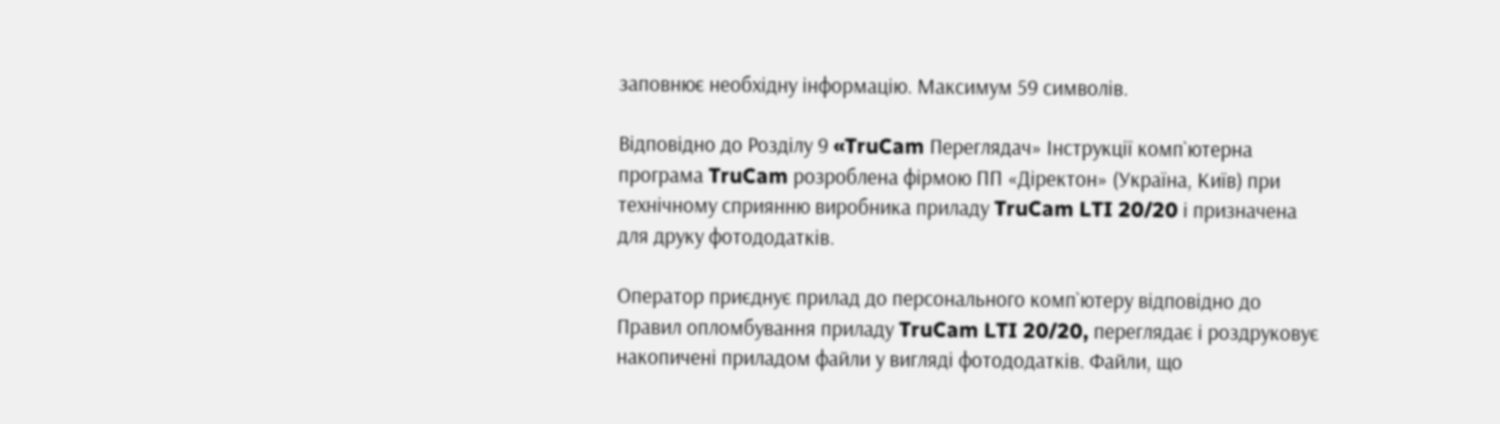заповнює необхідну інформацію. Максимум 59 символів.

Відповідно до Розділу 9 «TruCam Переглядач» Інструкції комп`ютерна програма TruCam розроблена фірмою ПП «Діректон» (Україна, Київ) при технічному сприянню виробника приладу TruCam LTI 20/20 і призначена для друку фотододатків.

Оператор приєднує прилад до персонального комп`ютеру відповідно до Правил опломбування приладу TruCam LTI 20/20, переглядає і роздруковує накопичені приладом файли у вигляді фотододатків. Файли, що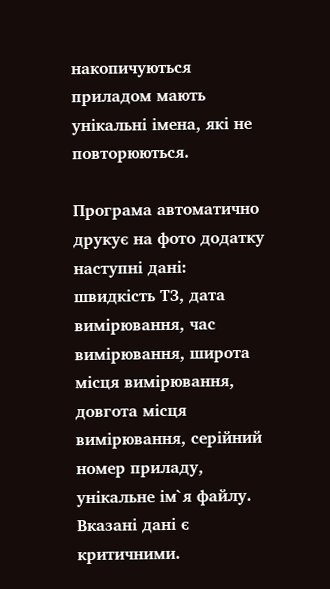накопичуються приладом мають унікальні імена, які не повторюються.

Програма автоматично друкує на фото додатку наступні дані: швидкість ТЗ, дата вимірювання, час вимірювання, широта місця вимірювання, довгота місця вимірювання, серійний номер приладу, унікальне ім`я файлу. Вказані дані є критичними.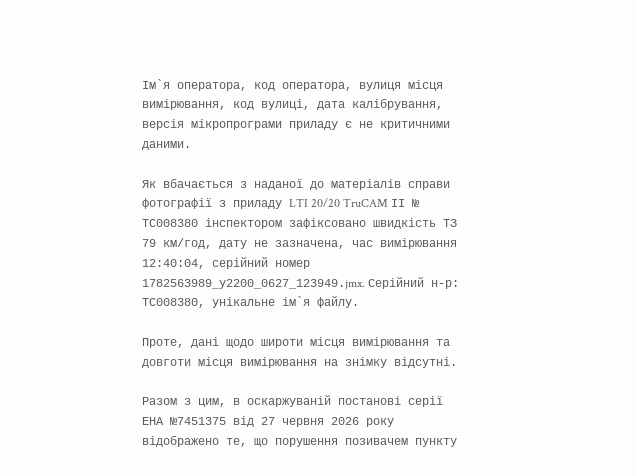Ім`я оператора, код оператора, вулиця місця вимірювання, код вулиці, дата калібрування, версія мікропрограми приладу є не критичними даними.

Як вбачається з наданої до матеріалів справи фотографії з приладу LTI 20/20 TruCAM ІІ № ТС008380 інспектором зафіксовано швидкість ТЗ 79 км/год, дату не зазначена, час вимірювання 12:40:04, серійний номер 1782563989_у2200_0627_123949.jmx. Серійний н-р: ТС008380, унікальне ім`я файлу.

Проте, дані щодо широти місця вимірювання та довготи місця вимірювання на знімку відсутні.

Разом з цим, в оскаржуваній постанові серії ЕНА №7451375 від 27 червня 2026 року відображено те, що порушення позивачем пункту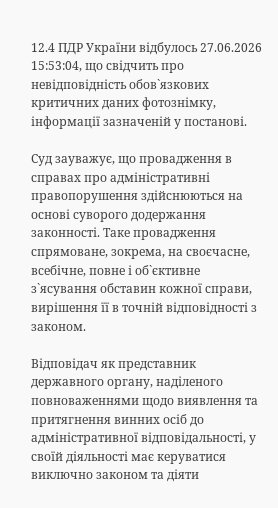12.4 ПДР України відбулось 27.06.2026 15:53:04, що свідчить про невідповідність обов`язкових критичних даних фотознімку, інформації зазначеній у постанові.

Суд зауважує, що провадження в справах про адміністративні правопорушення здійснюються на основі суворого додержання законності. Таке провадження спрямоване, зокрема, на своєчасне, всебічне, повне і об`єктивне з`ясування обставин кожної справи, вирішення її в точній відповідності з законом.

Відповідач як представник державного органу, наділеного повноваженнями щодо виявлення та притягнення винних осіб до адміністративної відповідальності, у своїй діяльності має керуватися виключно законом та діяти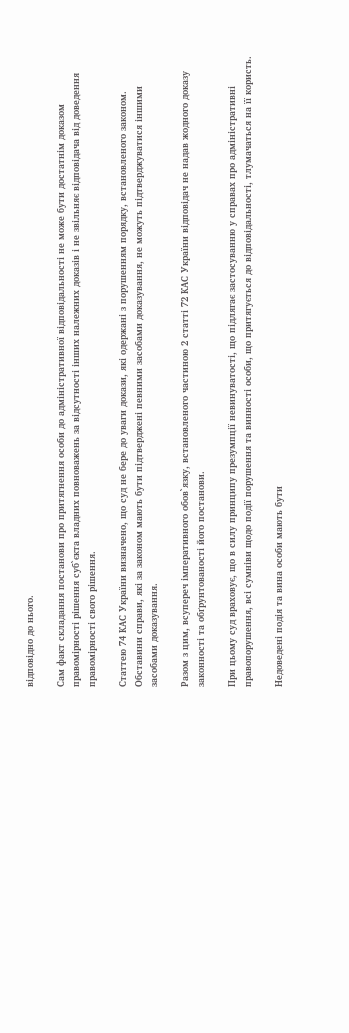відповідно до нього.

Сам факт складання постанови про притягнення особи до адміністративної відповідальності не може бути достатнім доказом правомірності рішення суб`єкта владних повноважень за відсутності інших належних доказів і не звільняє відповідача від доведення правомірності свого рішення.

Статтею 74 КАС України визначено, що суд не бере до уваги докази, які одержані з порушенням порядку, встановленого законом. Обставини справи, які за законом мають бути підтверджені певними засобами доказування, не можуть підтверджуватися іншими засобами доказування.

Разом з цим, всупереч імперативного обов`язку, встановленого частиною 2 статті 72 КАС України відповідач не надав жодного доказу законності та обґрунтованості його постанови.

При цьому суд враховує, що в силу принципу презумпції невинуватості, що підлягає застосуванню у справах про адміністративні правопорушення, всі сумніви щодо події порушення та винності особи, що притягується до відповідальності, тлумачаться на її користь.

Недоведені подія та вина особи мають бути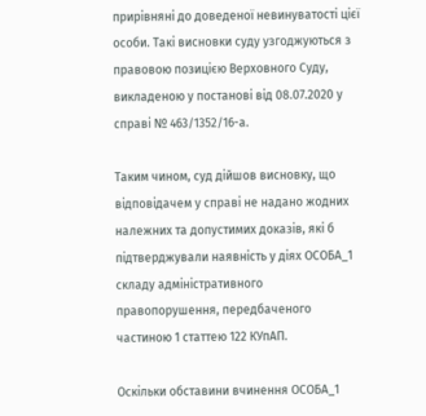прирівняні до доведеної невинуватості цієї особи. Такі висновки суду узгоджуються з правовою позицією Верховного Суду, викладеною у постанові від 08.07.2020 у справі № 463/1352/16-а.

Таким чином, суд дійшов висновку, що відповідачем у справі не надано жодних належних та допустимих доказів, які б підтверджували наявність у діях ОСОБА_1 складу адміністративного правопорушення, передбаченого частиною 1 статтею 122 КУпАП.

Оскільки обставини вчинення ОСОБА_1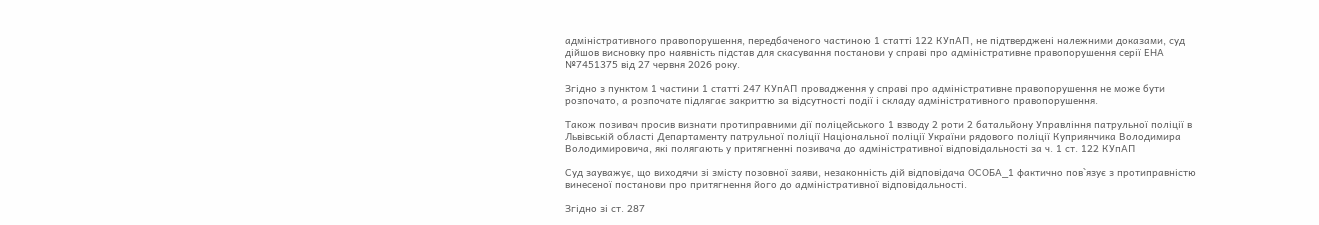адміністративного правопорушення, передбаченого частиною 1 статті 122 КУпАП, не підтверджені належними доказами, суд дійшов висновку про наявність підстав для скасування постанови у справі про адміністративне правопорушення серії ЕНА №7451375 від 27 червня 2026 року.

Згідно з пунктом 1 частини 1 статті 247 КУпАП провадження у справі про адміністративне правопорушення не може бути розпочато, а розпочате підлягає закриттю за відсутності події і складу адміністративного правопорушення.

Також позивач просив визнати протиправними дії поліцейського 1 взводу 2 роти 2 батальйону Управління патрульної поліції в Львівській області Департаменту патрульної поліції Національної поліції України рядового поліції Куприянчика Володимира Володимировича, які полягають у притягненні позивача до адміністративної відповідальності за ч. 1 ст. 122 КУпАП

Суд зауважує, що виходячи зі змісту позовної заяви, незаконність дій відповідача ОСОБА_1 фактично пов`язує з протиправністю винесеної постанови про притягнення його до адміністративної відповідальності.

Згідно зі ст. 287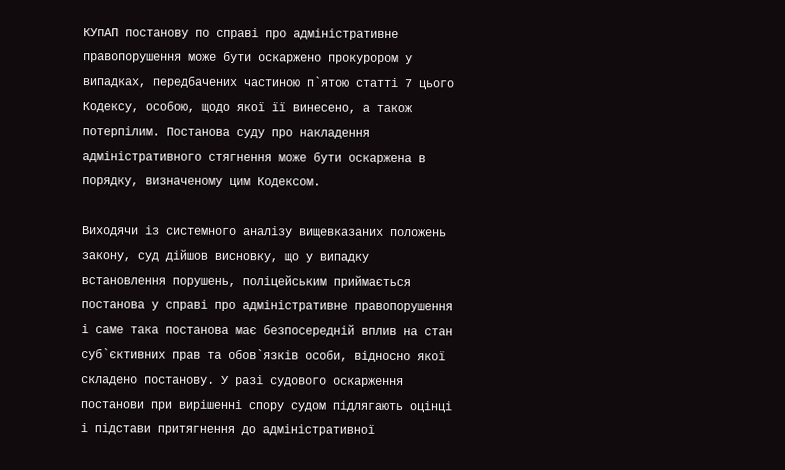КУпАП постанову по справі про адміністративне правопорушення може бути оскаржено прокурором у випадках, передбачених частиною п`ятою статті 7 цього Кодексу, особою, щодо якої її винесено, а також потерпілим. Постанова суду про накладення адміністративного стягнення може бути оскаржена в порядку, визначеному цим Кодексом.

Виходячи із системного аналізу вищевказаних положень закону, суд дійшов висновку, що у випадку встановлення порушень, поліцейським приймається постанова у справі про адміністративне правопорушення і саме така постанова має безпосередній вплив на стан суб`єктивних прав та обов`язків особи, відносно якої складено постанову. У разі судового оскарження постанови при вирішенні спору судом підлягають оцінці і підстави притягнення до адміністративної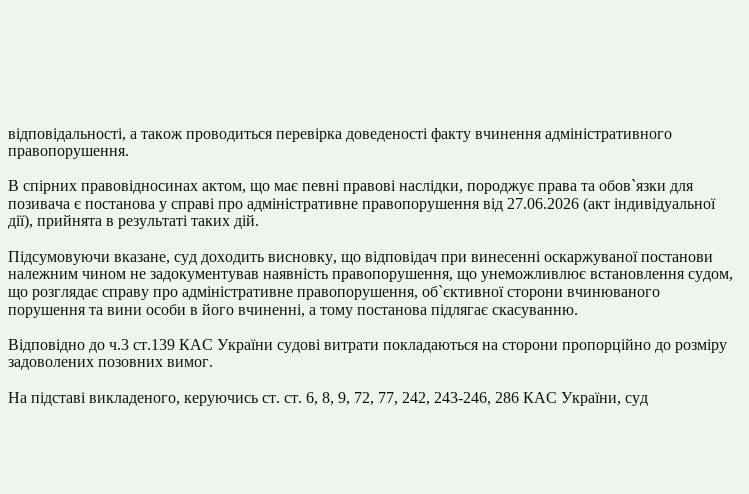відповідальності, а також проводиться перевірка доведеності факту вчинення адміністративного правопорушення.

В спірних правовідносинах актом, що має певні правові наслідки, породжує права та обов`язки для позивача є постанова у справі про адміністративне правопорушення від 27.06.2026 (акт індивідуальної дії), прийнята в результаті таких дій.

Підсумовуючи вказане, суд доходить висновку, що відповідач при винесенні оскаржуваної постанови належним чином не задокументував наявність правопорушення, що унеможливлює встановлення судом, що розглядає справу про адміністративне правопорушення, об`єктивної сторони вчинюваного порушення та вини особи в його вчиненні, а тому постанова підлягає скасуванню.

Відповідно до ч.3 ст.139 КАС України судові витрати покладаються на сторони пропорційно до розміру задоволених позовних вимог.

На підставі викладеного, керуючись ст. ст. 6, 8, 9, 72, 77, 242, 243-246, 286 КАС України, суд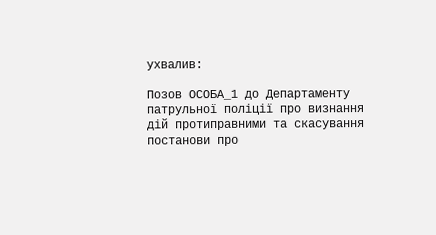ухвалив:

Позов ОСОБА_1 до Департаменту патрульної поліції про визнання дій протиправними та скасування постанови про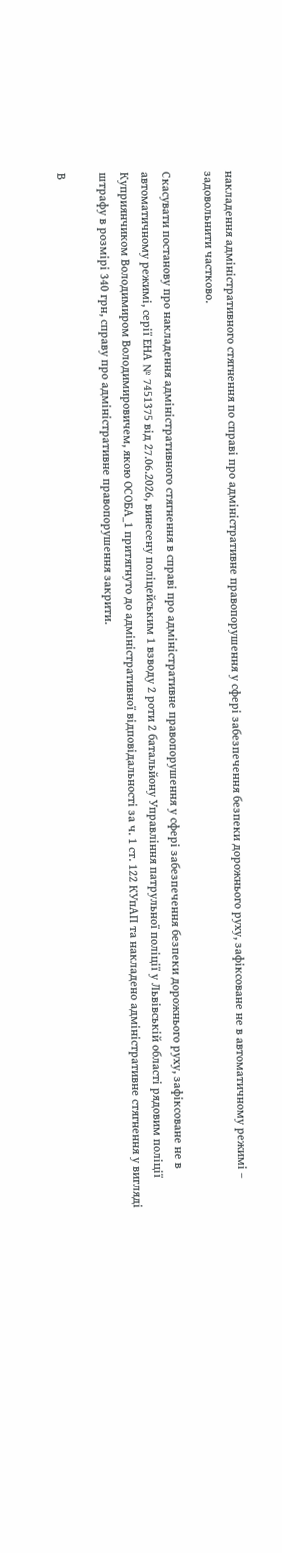накладення адміністративного стягнення по справі про адміністративне правопорушення у сфері забезпечення безпеки дорожнього руху, зафіксоване не в автоматичному режимі – задовольнити частково.

Скасувати постанову про накладення адміністративного стягнення в справі про адміністративне правопорушення у сфері забезпечення безпеки дорожнього руху, зафіксоване не в автоматичному режимі, серії ЕНА № 7451375 від 27.06.2026, винесену поліцейським 1 взводу 2 роти 2 батальйону Управління патрульної поліції у Львівській області рядовим поліції Куприянчиком Володимиром Володимировичем, якою ОСОБА_1 притягнуто до адміністративної відповідальності за ч. 1 ст. 122 КУпАП та накладено адміністративне стягнення у вигляді штрафу в розмірі 340 грн, справу про адміністративне правопорушення закрити.

В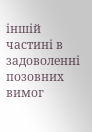іншій частині в задоволенні позовних вимог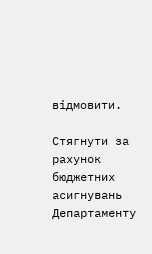відмовити.

Стягнути за рахунок бюджетних асигнувань Департаменту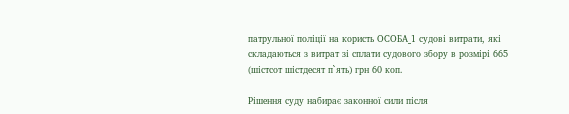патрульної поліції на користь ОСОБА_1 судові витрати, які складаються з витрат зі сплати судового збору в розмірі 665 (шістсот шістдесят п`ять) грн 60 коп.

Рішення суду набирає законної сили після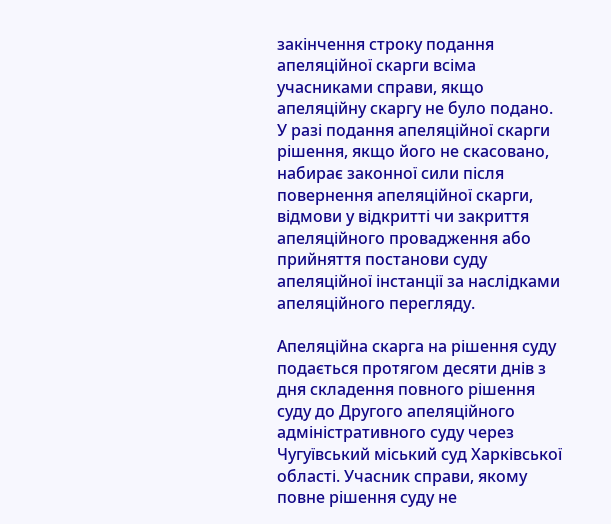закінчення строку подання апеляційної скарги всіма учасниками справи, якщо апеляційну скаргу не було подано. У разі подання апеляційної скарги рішення, якщо його не скасовано, набирає законної сили після повернення апеляційної скарги, відмови у відкритті чи закриття апеляційного провадження або прийняття постанови суду апеляційної інстанції за наслідками апеляційного перегляду.

Апеляційна скарга на рішення суду подається протягом десяти днів з дня складення повного рішення суду до Другого апеляційного адміністративного суду через Чугуївський міський суд Харківської області. Учасник справи, якому повне рішення суду не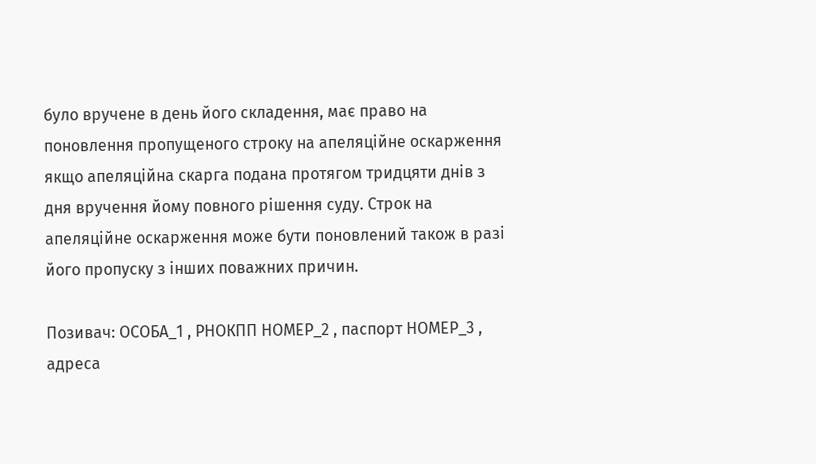було вручене в день його складення, має право на поновлення пропущеного строку на апеляційне оскарження якщо апеляційна скарга подана протягом тридцяти днів з дня вручення йому повного рішення суду. Строк на апеляційне оскарження може бути поновлений також в разі його пропуску з інших поважних причин.

Позивач: ОСОБА_1 , РНОКПП НОМЕР_2 , паспорт НОМЕР_3 , адреса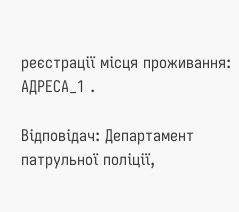реєстрації місця проживання: АДРЕСА_1 .

Відповідач: Департамент патрульної поліції,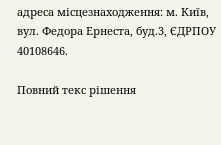адреса місцезнаходження: м. Київ, вул. Федора Ернеста, буд.3, ЄДРПОУ 40108646.

Повний текс рішення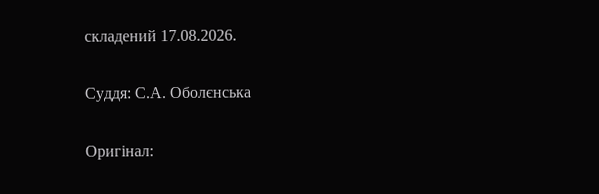складений 17.08.2026.

Суддя: С.А. Оболєнська

Оригінал: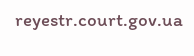reyestr.court.gov.ua